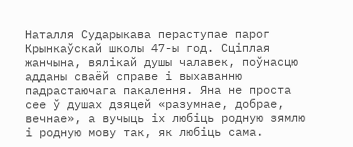Наталля Сударыкава пераступае парог Крынкаўскай школы 47-ы год. Сціплая жанчына, вялікай душы чалавек, поўнасцю адданы сваёй справе і выхаванню падрастаючага пакалення. Яна не проста сее ў душах дзяцей «разумнае, добрае, вечнае», а вучыць іх любіць родную зямлю і родную мову так, як любіць сама.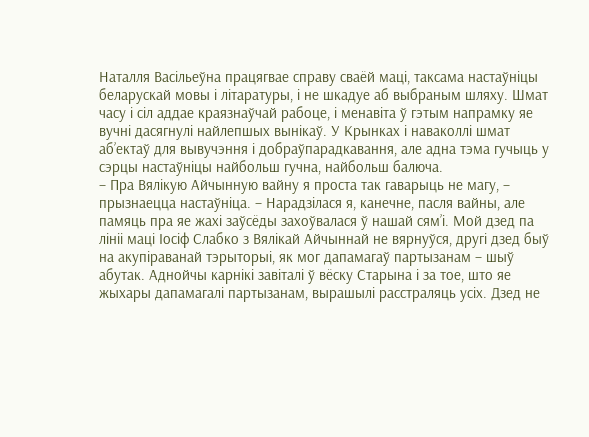Наталля Васільеўна працягвае справу сваёй маці, таксама настаўніцы беларускай мовы і літаратуры, і не шкадуе аб выбраным шляху. Шмат часу і сіл аддае краязнаўчай рабоце, і менавіта ў гэтым напрамку яе вучні дасягнулі найлепшых вынікаў. У Крынках і наваколлі шмат аб’ектаў для вывучэння і добраўпарадкавання, але адна тэма гучыць у сэрцы настаўніцы найбольш гучна, найбольш балюча.
– Пра Вялікую Айчынную вайну я проста так гаварыць не магу, – прызнаецца настаўніца. – Нарадзілася я, канечне, пасля вайны, але памяць пра яе жахі заўсёды захоўвалася ў нашай сям’і. Мой дзед па лініі маці Іосіф Слабко з Вялікай Айчыннай не вярнуўся, другі дзед быў на акупіраванай тэрыторыі, як мог дапамагаў партызанам – шыў абутак. Аднойчы карнікі завіталі ў вёску Старына і за тое, што яе жыхары дапамагалі партызанам, вырашылі расстраляць усіх. Дзед не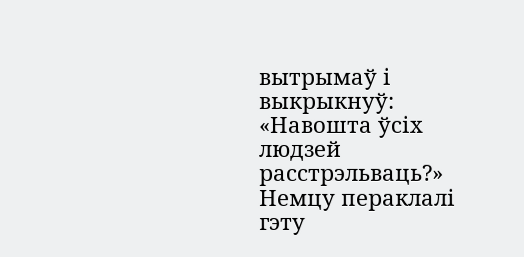вытрымаў і выкрыкнуў: «Навошта ўсіх людзей расстрэльваць?» Немцу пераклалі гэту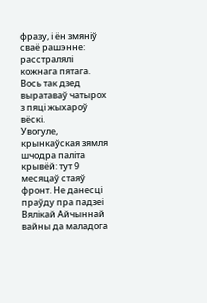фразу, і ён змяніў сваё рашэнне: расстралялі кожнага пятага. Вось так дзед выратаваў чатырох з пяці жыхароў вёскі.
Увогуле, крынкаўская зямля шчодра паліта крывёй: тут 9 месяцаў стаяў фронт. Не данесці праўду пра падзеі Вялікай Айчыннай вайны да маладога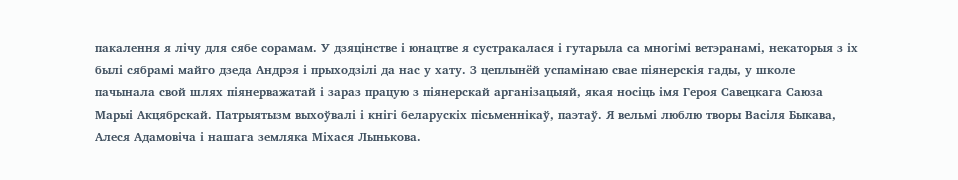пакалення я лічу для сябе сорамам. У дзяцінстве і юнацтве я сустракалася і гутарыла са многімі ветэранамі, некаторыя з іх былі сябрамі майго дзеда Андрэя і прыходзілі да нас у хату. З цеплынёй успамінаю свае піянерскія гады, у школе пачынала свой шлях піянерважатай і зараз працую з піянерскай арганізацыяй, якая носіць імя Героя Савецкага Саюза Марыі Акцябрскай. Патрыятызм выхоўвалі і кнігі беларускіх пісьменнікаў, паэтаў. Я вельмі люблю творы Васіля Быкава, Алеся Адамовіча і нашага земляка Міхася Лынькова.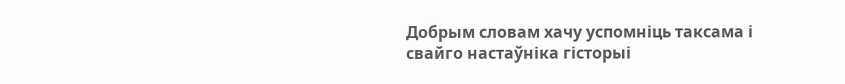Добрым словам хачу успомніць таксама і свайго настаўніка гісторыі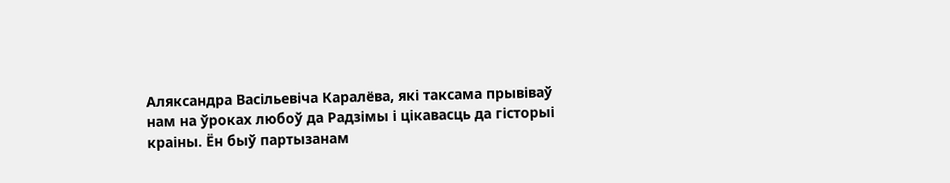Аляксандра Васільевіча Каралёва, які таксама прывіваў нам на ўроках любоў да Радзімы і цікавасць да гісторыі краіны. Ён быў партызанам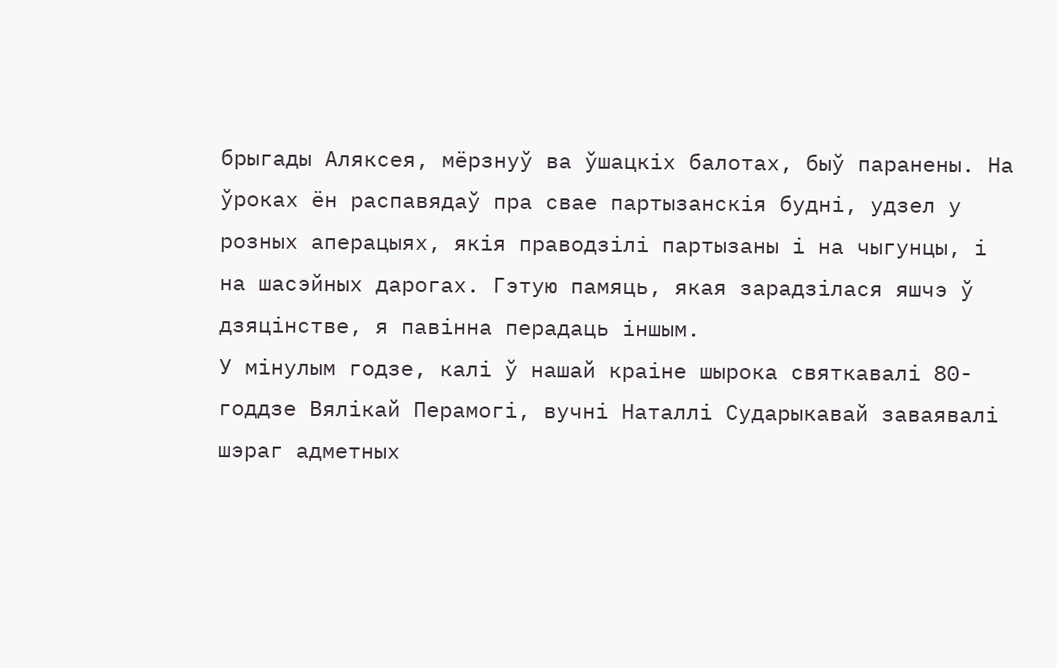брыгады Аляксея, мёрзнуў ва ўшацкіх балотах, быў паранены. На ўроках ён распавядаў пра свае партызанскія будні, удзел у розных аперацыях, якія праводзілі партызаны і на чыгунцы, і на шасэйных дарогах. Гэтую памяць, якая зарадзілася яшчэ ў дзяцінстве, я павінна перадаць іншым.
У мінулым годзе, калі ў нашай краіне шырока святкавалі 80-годдзе Вялікай Перамогі, вучні Наталлі Сударыкавай заваявалі шэраг адметных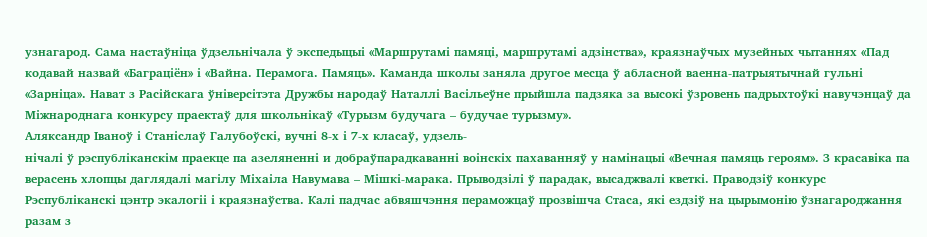узнагарод. Сама настаўніца ўдзельнічала ў экспедыцыі «Маршрутамі памяці, маршрутамі адзінства», краязнаўчых музейных чытаннях «Пад кодавай назвай «Баграціён» і «Вайна. Перамога. Памяць». Каманда школы заняла другое месца ў абласной ваенна-патрыятычнай гульні «Зарніца». Нават з Расійскага ўніверсітэта Дружбы народаў Наталлі Васільеўне прыйшла падзяка за высокі ўзровень падрыхтоўкі навучэнцаў да Міжнароднага конкурсу праектаў для школьнікаў «Турызм будучага – будучае турызму».
Аляксандр Іваноў і Станіслаў Галубоўскі, вучні 8-х і 7-х класаў, удзель-
нічалі ў рэспубліканскім праекце па азеляненні и добраўпарадкаванні воінскіх пахаванняў у намінацыі «Вечная памяць героям». З красавіка па верасень хлопцы даглядалі магілу Міхаіла Навумава – Мішкі-марака. Прыводзілі ў парадак, высаджвалі кветкі. Праводзіў конкурс Рэспубліканскі цэнтр экалогіі і краязнаўства. Калі падчас абвяшчэння пераможцаў прозвішча Стаса, які ездзіў на цырымонію ўзнагароджання
разам з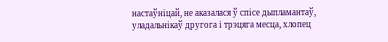настаўніцай, не аказалася ў спісе дыпламантаў, уладальнікаў другога і трэцяга месца, хлопец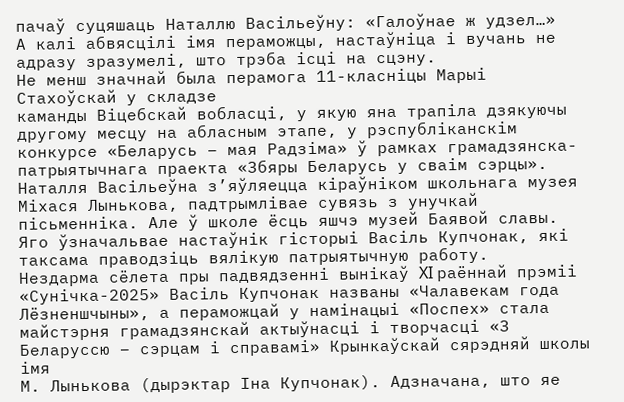пачаў суцяшаць Наталлю Васільеўну: «Галоўнае ж удзел…»
А калі абвясцілі імя пераможцы, настаўніца і вучань не адразу зразумелі, што трэба ісці на сцэну.
Не менш значнай была перамога 11-класніцы Марыі Стахоўскай у складзе
каманды Віцебскай вобласці, у якую яна трапіла дзякуючы другому месцу на абласным этапе, у рэспубліканскім конкурсе «Беларусь – мая Радзіма» ў рамках грамадзянска-патрыятычнага праекта «Збяры Беларусь у сваім сэрцы».
Наталля Васільеўна з’яўляецца кіраўніком школьнага музея Міхася Лынькова, падтрымлівае сувязь з унучкай пісьменніка. Але ў школе ёсць яшчэ музей Баявой славы. Яго ўзначальвае настаўнік гісторыі Васіль Купчонак, які таксама праводзіць вялікую патрыятычную работу.
Нездарма сёлета пры падвядзенні вынікаў XI раённай прэміі «Сунічка-2025» Васіль Купчонак названы «Чалавекам года Лёзненшчыны», а пераможцай у намінацыі «Поспех» стала майстэрня грамадзянскай актыўнасці і творчасці «З Беларуссю – сэрцам і справамі» Крынкаўскай сярэдняй школы імя
М. Лынькова (дырэктар Іна Купчонак). Адзначана, што яе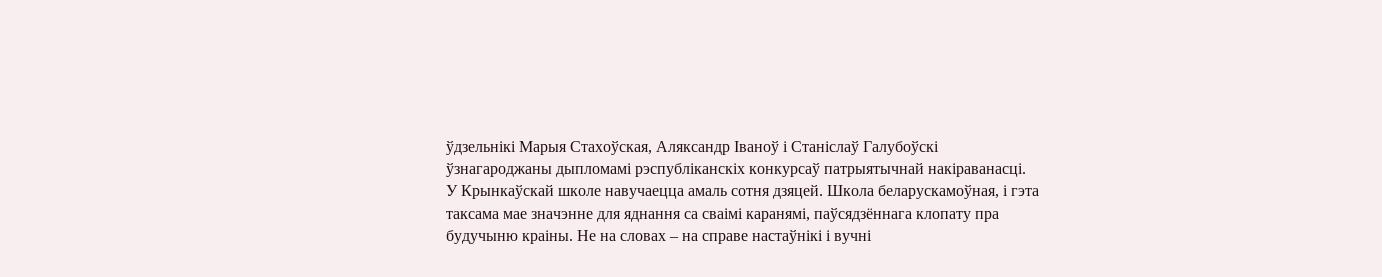ўдзельнікі Марыя Стахоўская, Аляксандр Іваноў і Станіслаў Галубоўскі ўзнагароджаны дыпломамі рэспубліканскіх конкурсаў патрыятычнай накіраванасці.
У Крынкаўскай школе навучаецца амаль сотня дзяцей. Школа беларускамоўная, і гэта таксама мае значэнне для яднання са сваімі каранямі, паўсядзённага клопату пра будучыню краіны. Не на словах – на справе настаўнікі і вучні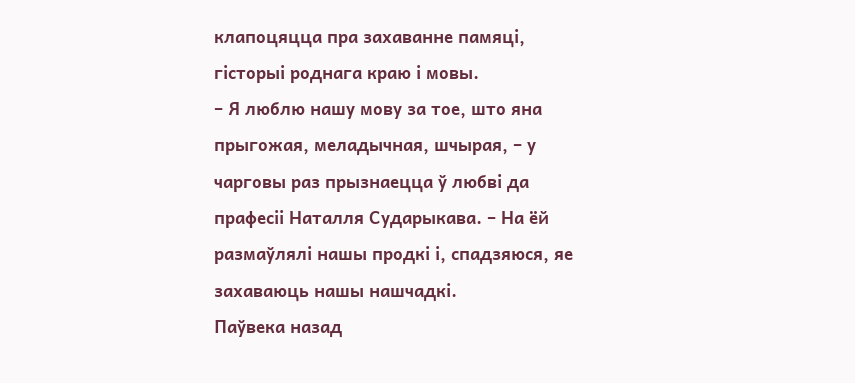клапоцяцца пра захаванне памяці, гісторыі роднага краю і мовы.
– Я люблю нашу мову за тое, што яна прыгожая, меладычная, шчырая, – у чарговы раз прызнаецца ў любві да прафесіі Наталля Сударыкава. – На ёй размаўлялі нашы продкі і, спадзяюся, яе захаваюць нашы нашчадкі.
Паўвека назад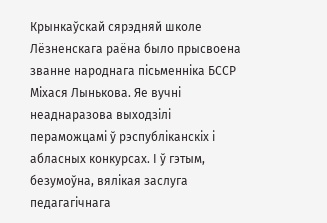Крынкаўскай сярэдняй школе Лёзненскага раёна было прысвоена званне народнага пісьменніка БССР Міхася Лынькова. Яе вучні неаднаразова выходзілі пераможцамі ў рэспубліканскіх і абласных конкурсах. І ў гэтым, безумоўна, вялікая заслуга педагагічнага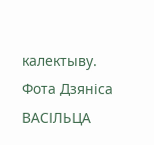калектыву.
Фота Дзяніса ВАСІЛЬЦА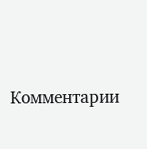Комментарии